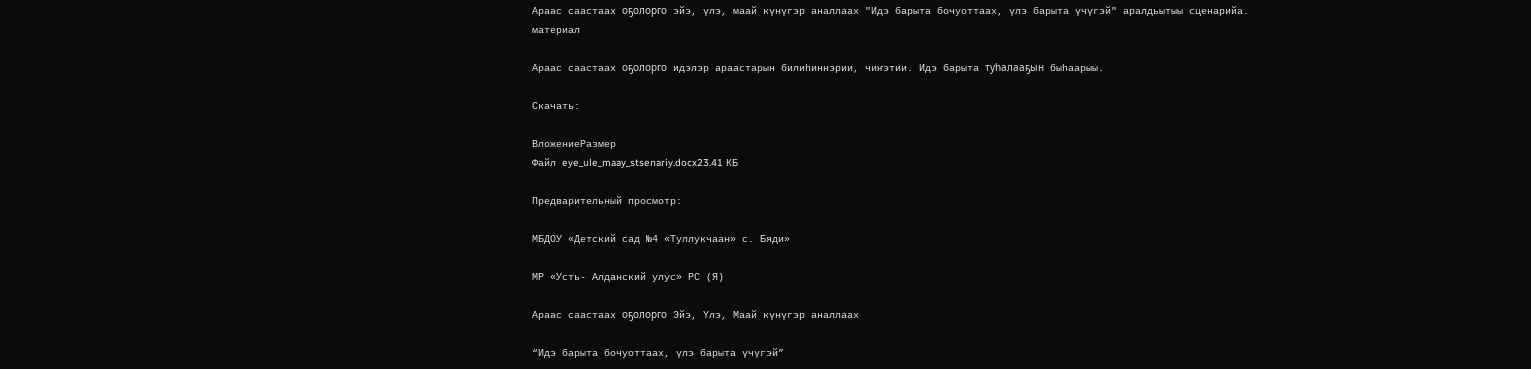Араас саастаах оҕолорго эйэ, үлэ, маай күнүгэр аналлаах "Идэ барыта бочуоттаах, үлэ барыта үчүгэй" аралдьытыы сценарийа.
материал

Араас саастаах оҕолорго идэлэр араастарын билиһиннэрии, чиҥэтии. Идэ барыта туһалааҕын быһаарыы.

Скачать:

ВложениеРазмер
Файл eye_ule_maay_stsenariy.docx23.41 КБ

Предварительный просмотр:

МБДОУ «Детский сад №4 «Туллукчаан» с. Бяди»

МР «Усть- Алданский улус» РС (Я)

Араас саастаах оҕолорго Эйэ, Үлэ, Маай күнүгэр аналлаах

“Идэ барыта бочуоттаах, үлэ барыта үчүгэй”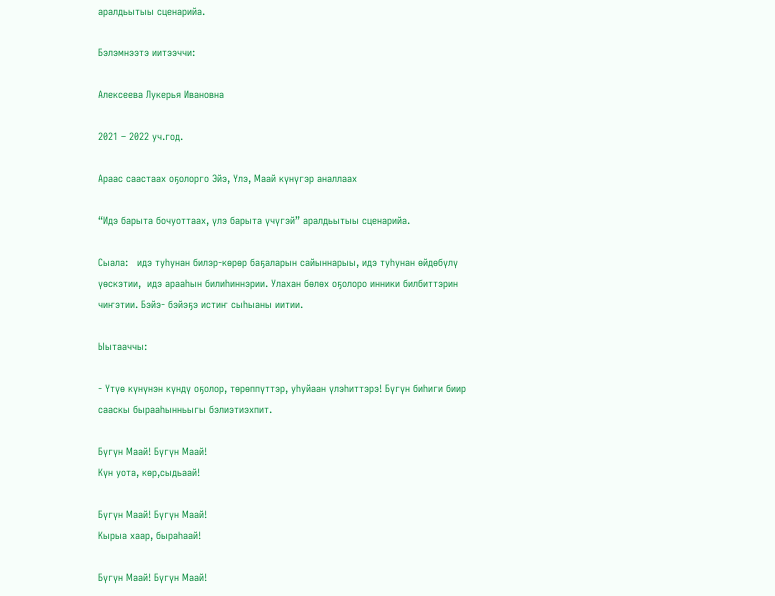аралдьытыы сценарийа.

Бэлэмнээтэ иитээччи:

Алексеева Лукерья Ивановна

2021 – 2022 уч.год.

Араас саастаах оҕолорго Эйэ, Үлэ, Маай күнүгэр аналлаах

“Идэ барыта бочуоттаах, үлэ барыта үчүгэй” аралдьытыы сценарийа.

Сыала:   идэ туһунан билэр-көрөр баҕаларын сайыннарыы, идэ туһунан өйдөбүлү үөскэтии,  идэ арааһын билиһиннэрии. Улахан бөлөх оҕолоро инники билбиттэрин чиҥэтии. Бэйэ- бэйэҕэ истиҥ сыһыаны иитии.

Ыытааччы:

- Үтүө күнүнэн күндү оҕолор, төрөппүттэр, уһуйаан үлэһиттэрэ! Бүгүн биһиги биир сааскы бырааһынньыгы бэлиэтиэхпит.

Бүгүн Маай! Бүгүн Маай!
Күн уота, көр,сыдьаай!

Бүгүн Маай! Бүгүн Маай!
Кырыа хаар, быраһаай!

Бүгүн Маай! Бүгүн Маай!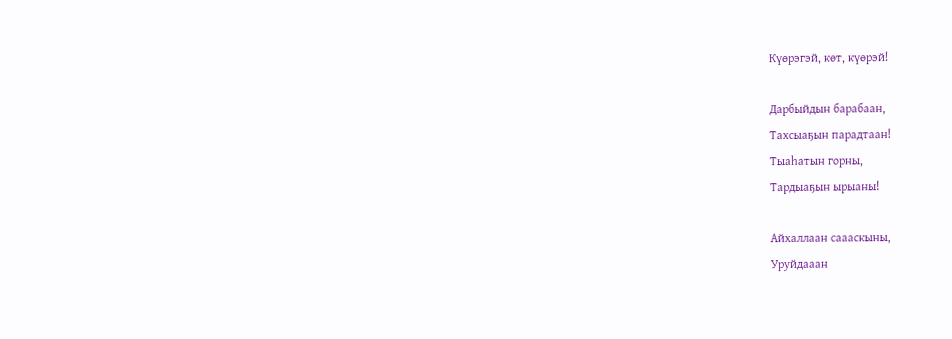Күөрэгэй, көт, күөрэй!

Дарбыйдын барабаан,
Тахсыаҕын парадтаан!
Тыаһатын горны,
Тардыаҕын ырыаны!

Айхаллаан саааскыны,
Уруйдааан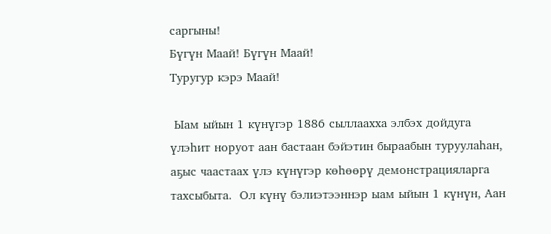саргыны!
Бүгүн Маай! Бүгүн Маай!
Туругур кэрэ Маай!

 Ыам ыйын 1 күнүгэр 1886 сыллаахха элбэх дойдуга үлэһит норуот аан бастаан бэйэтин быраабын туруулаһан, аҕыс чаастаах үлэ күнүгэр көһөөрү демонстрацияларга тахсыбыта.  Ол күнү бэлиэтээннэр ыам ыйын 1 күнүн, Аан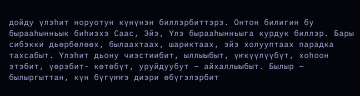дойду үлэһит норуотун күнүнэн биллэрбиттэрэ. Онтон билигин бу бырааһынньык биһиэхэ Саас, Эйэ, Үлэ бырааһынньыга курдук биллэр. Бары сибэкки дьөрбөлөөх, былаахтаах, шариктаах, эйэ холууптаах парадка тахсабыт. Үлэһит дьону чиэстиибит, ыллыыбыт, үҥкүүлүүбүт, хоһоон этэбит, үөрэбит- көтөбүт, уруйдуубут – айхаллыыбыт. Былыр – былыргыттан, күн бүгүҥҥэ диэри өбүгэлэрбит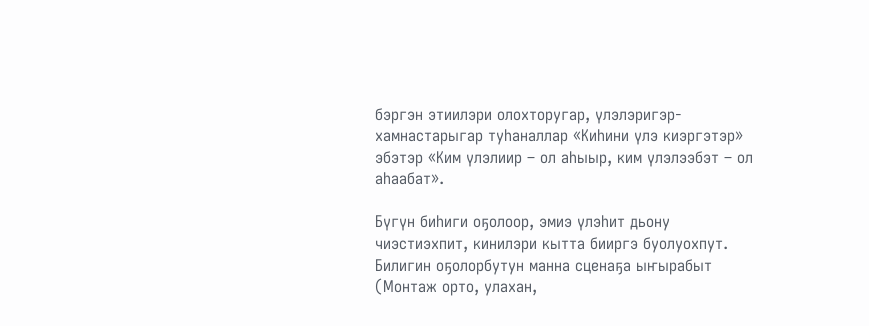бэргэн этиилэри олохторугар, үлэлэригэр-хамнастарыгар туһаналлар «Киһини үлэ киэргэтэр» эбэтэр «Ким үлэлиир – ол аһыыр, ким үлэлээбэт – ол аһаабат».

Бүгүн биһиги оҕолоор, эмиэ үлэһит дьону чиэстиэхпит, кинилэри кытта бииргэ буолуохпут. Билигин оҕолорбутун манна сценаҕа ыҥырабыт (Монтаж орто, улахан,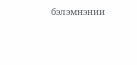бэлэмнэнии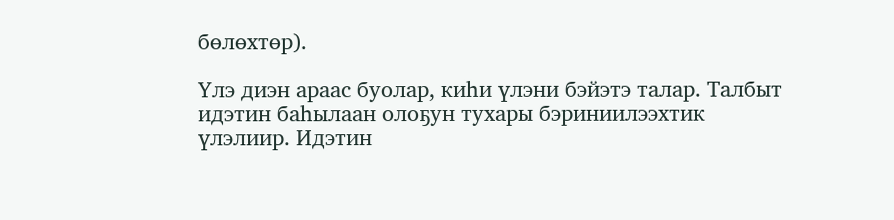бөлөхтөр).

Үлэ диэн араас буолар, киһи үлэни бэйэтэ талар. Талбыт идэтин баһылаан олоҕун тухары бэриниилээхтик үлэлиир. Идэтин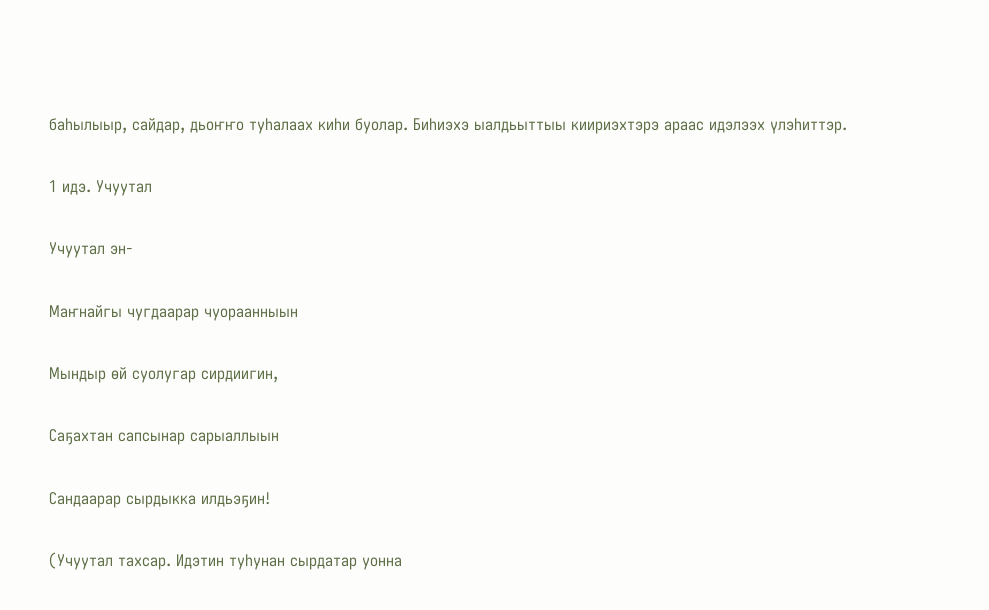баһылыыр, сайдар, дьоҥҥо туһалаах киһи буолар. Биһиэхэ ыалдьыттыы киириэхтэрэ араас идэлээх үлэһиттэр.

1 идэ. Учуутал

Учуутал эн-

Маҥнайгы чугдаарар чуораанныын

Мындыр өй суолугар сирдиигин,

Саҕахтан сапсынар сарыаллыын

Сандаарар сырдыкка илдьэҕин!

(Учуутал тахсар. Идэтин туһунан сырдатар уонна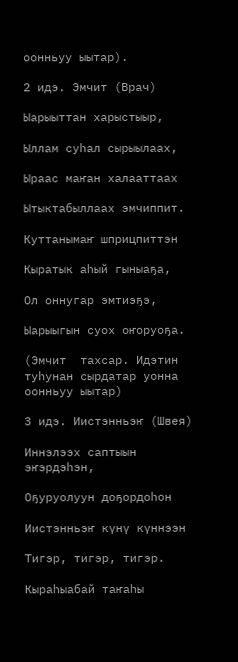оонньуу ыытар).

2 идэ. Эмчит (Врач)

Ыарыыттан харыстыыр,

Ыллам суһал сырыылаах,

Ыраас маҥан халааттаах

Ытыктабыллаах эмчиппит.

Куттанымаҥ шприцпиттэн

Кыратык аһый гыныаҕа,

Ол оннугар эмтиэҕэ,

Ыарыыгын суох оҥоруоҕа.

(Эмчит  тахсар. Идэтин туһунан сырдатар уонна оонньуу ыытар)

3 идэ. Иистэнньэҥ (Швея)

Иннэлээх саптыын эҥэрдэһэн,

Оҕуруолуун доҕордоһон

Иистэнньэҥ күнү күннээн

Тигэр, тигэр, тигэр.

Кыраһыабай таҥаһы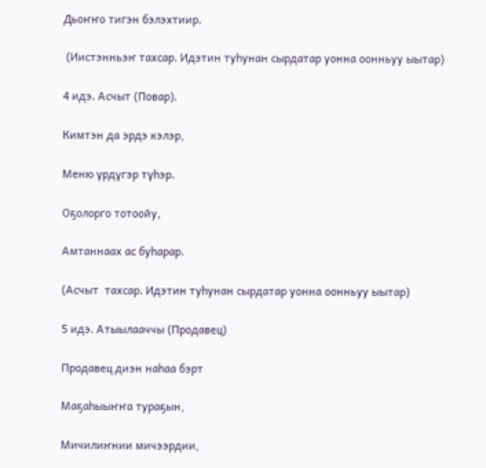Дьоҥҥо тигэн бэлэхтиир.

 (Иистэнньэҥ тахсар. Идэтин туһунан сырдатар уонна оонньуу ыытар)

4 идэ. Асчыт (Повар).

Кимтэн да эрдэ кэлэр,

Меню үрдүгэр түһэр.

Оҕолорго тотоойу,

Амтаннаах ас буһарар.

(Асчыт  тахсар. Идэтин туһунан сырдатар уонна оонньуу ыытар)

5 идэ. Атыылааччы (Продавец)

Продавец диэн наһаа бэрт

Маҕаһыыҥҥа тураҕын,

Мичилиҥнии мичээрдии,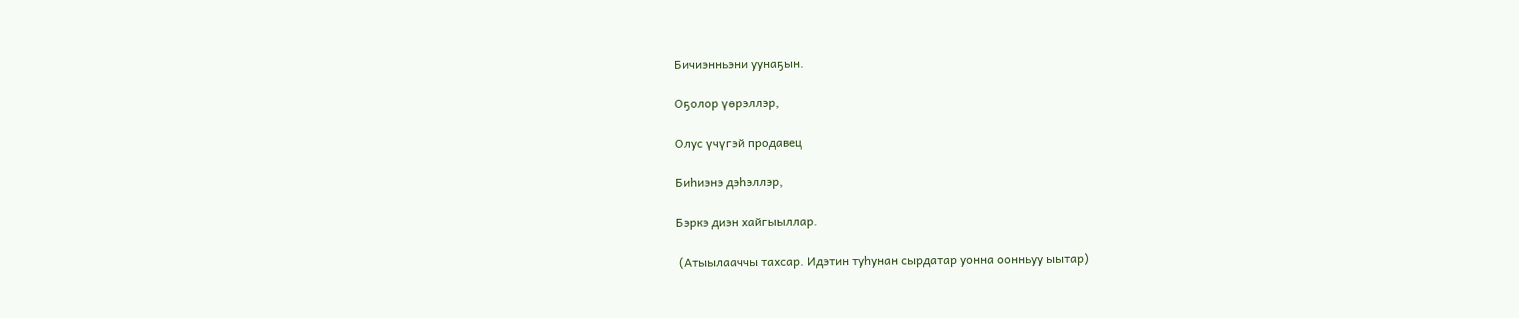Бичиэнньэни уунаҕын.

Оҕолор үөрэллэр,

Олус үчүгэй продавец

Биһиэнэ дэһэллэр,

Бэркэ диэн хайгыыллар.

 (Атыылааччы тахсар. Идэтин туһунан сырдатар уонна оонньуу ыытар)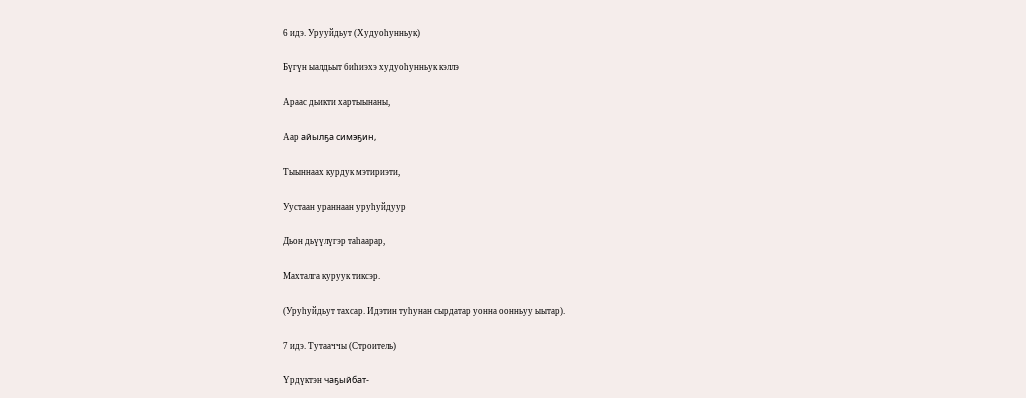6 идэ. Урууйдьут (Худуоһунньук)

Бүгүн ыалдьыт биһиэхэ худуоһунньук кэллэ

Араас дьикти хартыынаны,

Аар айылҕа симэҕин,

Тыыннаах курдук мэтириэти,

Уустаан ураннаан уруһуйдуур

Дьон дьүүлүгэр таһаарар,

Махталга куруук тиксэр.

(Уруһуйдьут тахсар. Идэтин туһунан сырдатар уонна оонньуу ыытар).

7 идэ. Тутааччы (Строитель)

Үрдүктэн чаҕыйбат-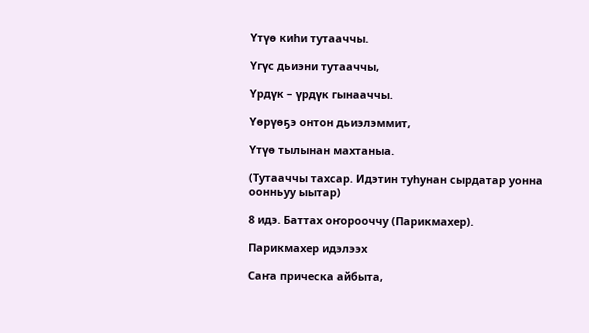Үтүө киһи тутааччы.

Үгүс дьиэни тутааччы,

Үрдүк – үрдүк гынааччы.

Үөрүөҕэ онтон дьиэлэммит,

Үтүө тылынан махтаныа.

(Тутааччы тахсар. Идэтин туһунан сырдатар уонна оонньуу ыытар)

8 идэ. Баттах оҥорооччу (Парикмахер).

Парикмахер идэлээх

Саҥа прическа айбыта,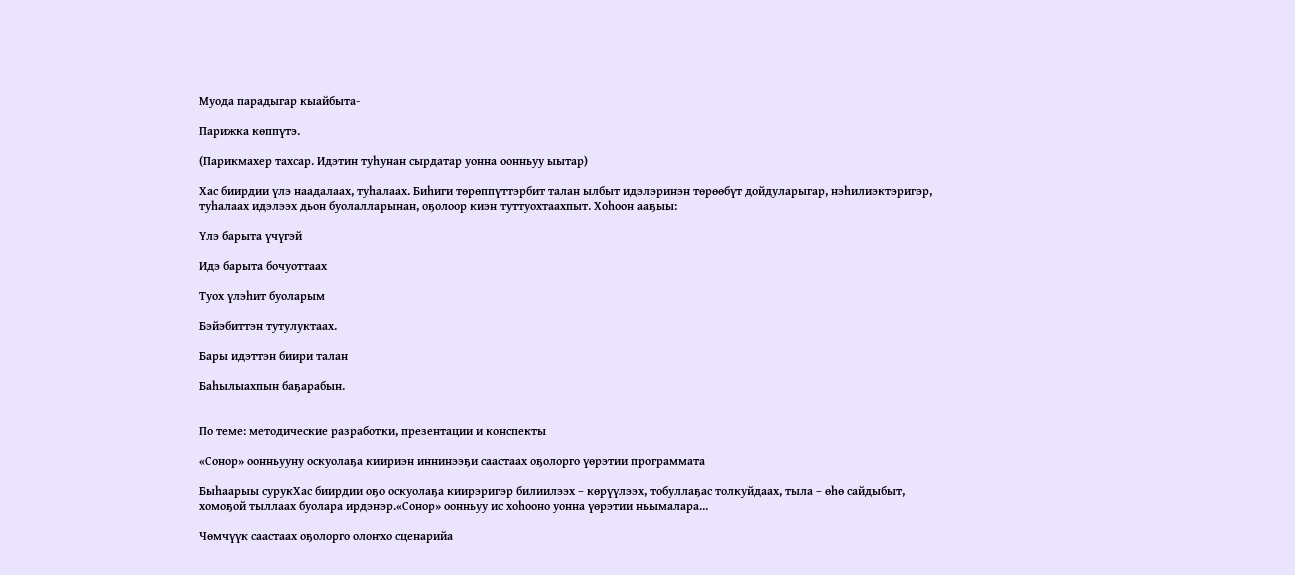Муода парадыгар кыайбыта-

Парижка көппүтэ.

(Парикмахер тахсар. Идэтин туһунан сырдатар уонна оонньуу ыытар)

Хас биирдии үлэ наадалаах, туһалаах. Биһиги төрөппүттэрбит талан ылбыт идэлэринэн төрөөбүт дойдуларыгар, нэһилиэктэригэр, туһалаах идэлээх дьон буолалларынан, оҕолоор киэн туттуохтаахпыт. Хоһоон ааҕыы:

Үлэ барыта үчүгэй

Идэ барыта бочуоттаах

Туох үлэhит буоларым

Бэйэбиттэн тутулуктаах.

Бары идэттэн биири талан

Баһылыахпын баҕарабын.


По теме: методические разработки, презентации и конспекты

«Сонор» оонньууну оскуолаҕа киириэн иннинээҕи саастаах оҕолорго үѳрэтии программата

Быһаарыы сурукХас биирдии оҕо оскуолаҕа киирэригэр билиилээх – көрүүлээх, тобуллаҕас толкуйдаах, тыла – өһө сайдыбыт, хомоҕой тыллаах буолара ирдэнэр.«Сонор» оонньуу ис хоһооно уонна үѳрэтии ньымалара...

Чөмчүүк саастаах оҕолорго олоҥхо сценарийа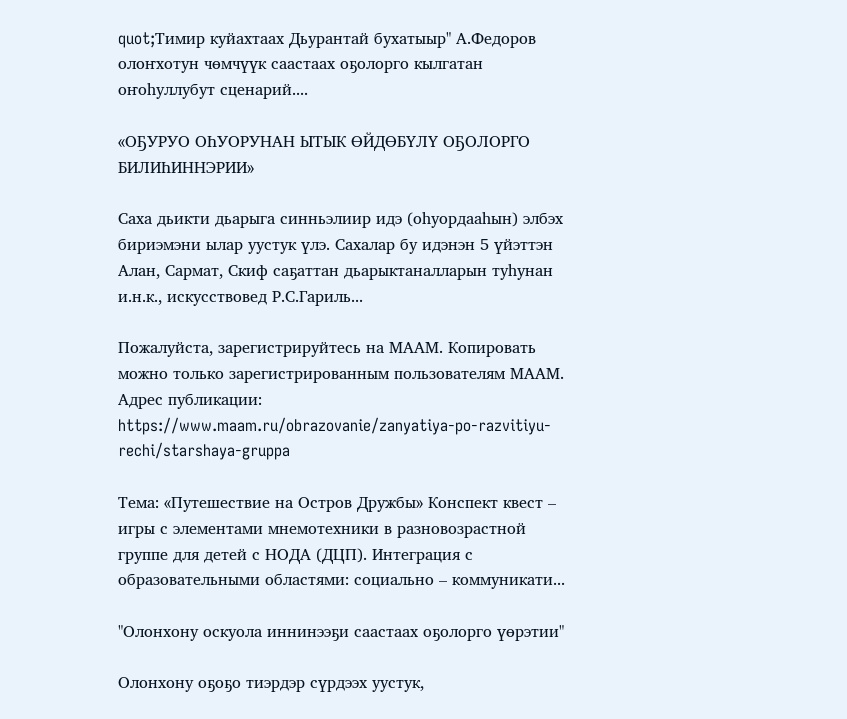quot;Тимир куйахтаах Дьурантай бухатыыр" А.Федоров олоҥхотун чөмчүүк саастаах оҕолорго кылгатан оҥоһуллубут сценарий....

«ОҔУРУО ОҺУОРУНАН ЫТЫК ӨЙДӨБҮЛҮ ОҔОЛОРГО БИЛИҺИННЭРИИ»

Саха дьикти дьарыга синньэлиир идэ (оһуордааһын) элбэх бириэмэни ылар уустук үлэ. Сахалар бу идэнэн 5 үйэттэн Алан, Сармат, Скиф саҕаттан дьарыктаналларын туһунан и.н.к., искусствовед Р.С.Гариль...

Пожалуйста, зарегистрируйтесь на МААМ. Копировать можно только зарегистрированным пользователям МААМ. Адрес публикации: https://www.maam.ru/obrazovanie/zanyatiya-po-razvitiyu-rechi/starshaya-gruppa

Тема: «Путешествие на Остров Дружбы» Конспект квест – игры с элементами мнемотехники в разновозрастной группе для детей с НОДА (ДЦП). Интеграция с образовательными областями: социально – коммуникати...

"Олонхону оскуола иннинээҕи саастаах оҕолорго үөрэтии"

Олонхону оҕоҕо тиэрдэр сүрдээх уустук,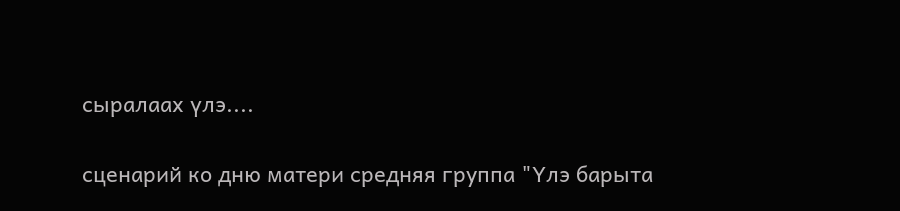сыралаах үлэ....

сценарий ко дню матери средняя группа "Үлэ барыта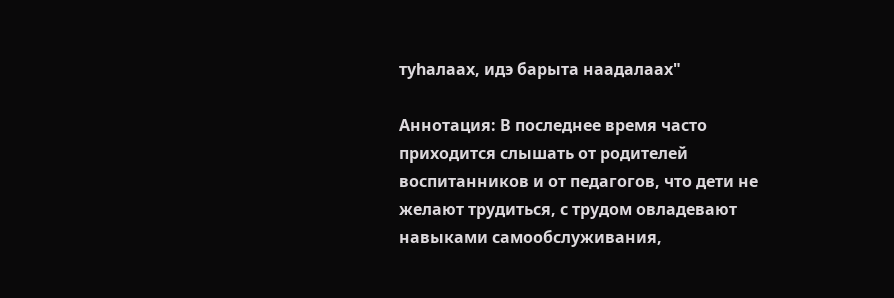туһалаах, идэ барыта наадалаах"

Аннотация: В последнее время часто приходится слышать от родителей воспитанников и от педагогов, что дети не желают трудиться, с трудом овладевают навыками самообслуживания,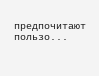предпочитают пользо...